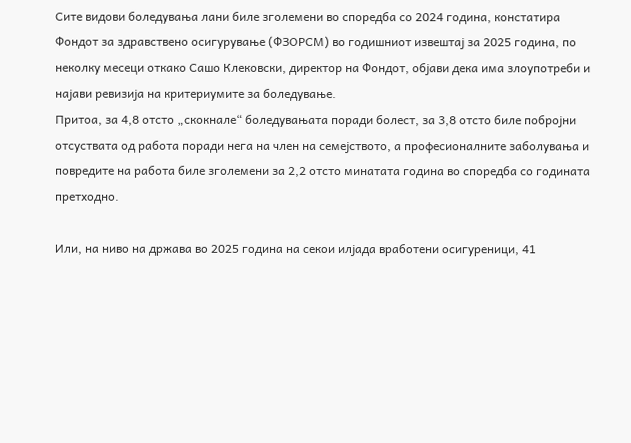Сите видови боледувања лани биле зголемени во споредба со 2024 година, констатира Фондот за здравствено осигурување (ФЗОРСМ) во годишниот извештај за 2025 година, по неколку месеци откако Сашо Клековски, директор на Фондот, објави дека има злоупотреби и најави ревизија на критериумите за боледување.
Притоа, за 4,8 отсто „скокнале“ боледувањата поради болест, за 3,8 отсто биле побројни отсуствата од работа поради нега на член на семејството, а професионалните заболувања и повредите на работа биле зголемени за 2,2 отсто минатата година во споредба со годината претходно.

Или, на ниво на држава во 2025 година на секои илјада вработени осигуреници, 41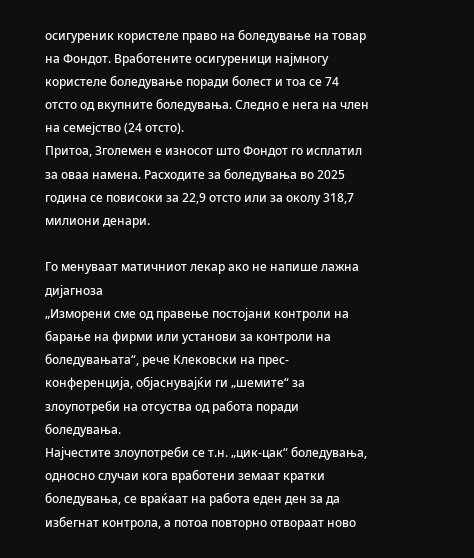осигуреник користеле право на боледување на товар на Фондот. Вработените осигуреници најмногу користеле боледување поради болест и тоа се 74 отсто од вкупните боледувања. Следно е нега на член на семејство (24 отсто).
Притоа, Зголемен е износот што Фондот го исплатил за оваа намена. Расходите за боледувања во 2025 година се повисоки за 22,9 отсто или за околу 318,7 милиони денари.

Го менуваат матичниот лекар ако не напише лажна дијагноза
„Изморени сме од правење постојани контроли на барање на фирми или установи за контроли на боледувањата“, рече Клековски на прес-конференција, објаснувајќи ги „шемите“ за злоупотреби на отсуства од работа поради боледувања.
Најчестите злоупотреби се т.н. „цик-цак“ боледувања, односно случаи кога вработени земаат кратки боледувања, се враќаат на работа еден ден за да избегнат контрола, а потоа повторно отвораат ново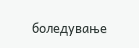боледување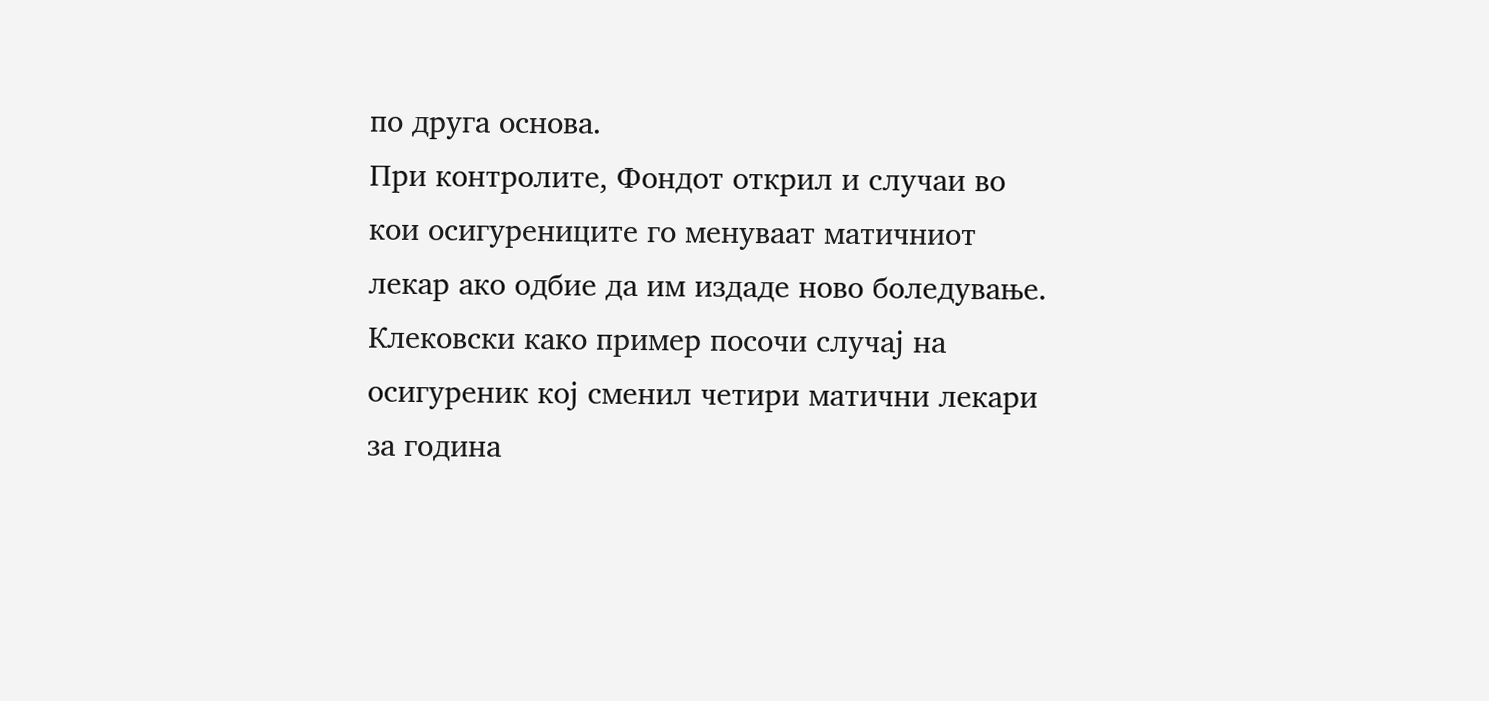по друга основа.
При контролите, Фондот открил и случаи во кои осигурениците го менуваат матичниот лекар ако одбие да им издаде ново боледување. Клековски како пример посочи случај на осигуреник кој сменил четири матични лекари за година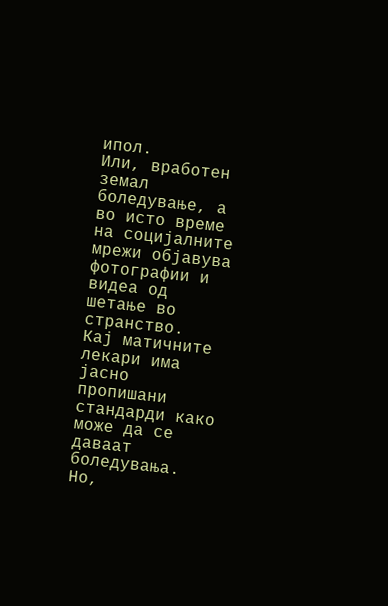ипол.
Или, вработен земал боледување, а во исто време на социјалните мрежи објавува фотографии и видеа од шетање во странство.
Кај матичните лекари има јасно пропишани стандарди како може да се даваат боледувања. Но,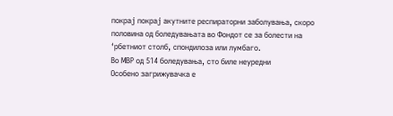покрај покрај акутните респираторни заболувања, скоро половина од боледувањата во Фондот се за болести на ‘рбетниот столб, спондилоза или лумбаго.
Во МВР од 514 боледувања, сто биле неуредни
Особено загрижувачка е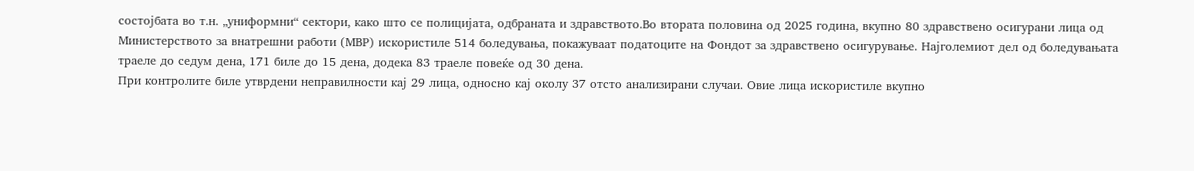состојбата во т.н. „униформни“ сектори, како што се полицијата, одбраната и здравството.Во втората половина од 2025 година, вкупно 80 здравствено осигурани лица од Министерството за внатрешни работи (МВР) искористиле 514 боледувања, покажуваат податоците на Фондот за здравствено осигурување. Најголемиот дел од боледувањата траеле до седум дена, 171 биле до 15 дена, додека 83 траеле повеќе од 30 дена.
При контролите биле утврдени неправилности кај 29 лица, односно кај околу 37 отсто анализирани случаи. Овие лица искористиле вкупно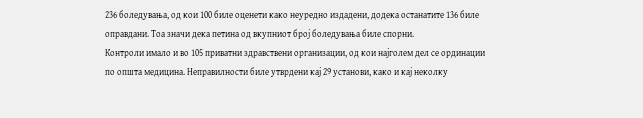236 боледувања, од кои 100 биле оценети како неуредно издадени, додека останатите 136 биле оправдани. Тоа значи дека петина од вкупниот број боледувања биле спорни.
Контроли имало и во 105 приватни здравствени организации, од кои најголем дел се ординации по општа медицина. Неправилности биле утврдени кај 29 установи, како и кај неколку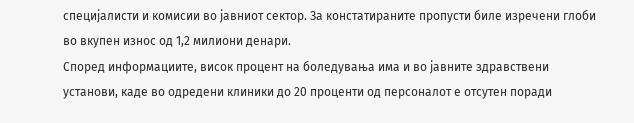специјалисти и комисии во јавниот сектор. За констатираните пропусти биле изречени глоби во вкупен износ од 1,2 милиони денари.
Според информациите, висок процент на боледувања има и во јавните здравствени установи, каде во одредени клиники до 20 проценти од персоналот е отсутен поради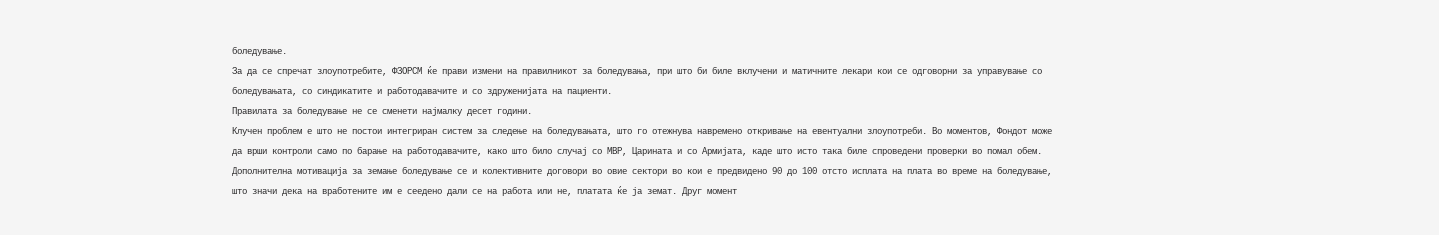боледување.
За да се спречат злоупотребите, ФЗОРСМ ќе прави измени на правилникот за боледувања, при што би биле вклучени и матичните лекари кои се одговорни за управување со боледувањата, со синдикатите и работодавачите и со здруженијата на пациенти.
Правилата за боледување не се сменети најмалку десет години.
Клучен проблем е што не постои интегриран систем за следење на боледувањата, што го отежнува навремено откривање на евентуални злоупотреби. Во моментов, Фондот може да врши контроли само по барање на работодавачите, како што било случај со МВР, Царината и со Армијата, каде што исто така биле спроведени проверки во помал обем.
Дополнителна мотивација за земање боледување се и колективните договори во овие сектори во кои е предвидено 90 до 100 отсто исплата на плата во време на боледување, што значи дека на вработените им е сеедено дали се на работа или не, платата ќе ја земат. Друг момент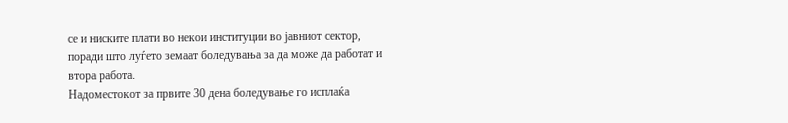се и ниските плати во некои институции во јавниот сектор, поради што луѓето земаат боледувања за да може да работат и втора работа.
Надоместокот за првите 30 дена боледување го исплаќа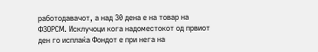работодавачот, а над 30 дена е на товар на ФЗОРСМ. Исклучоци кога надоместокот од првиот ден го исплаќа Фондот е при нега на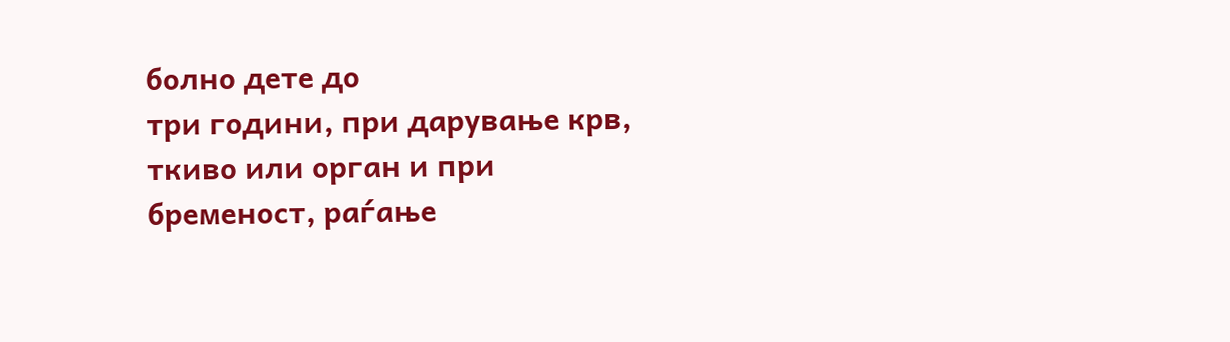болно дете до
три години, при дарување крв, ткиво или орган и при бременост, раѓање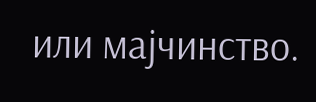или мајчинство.